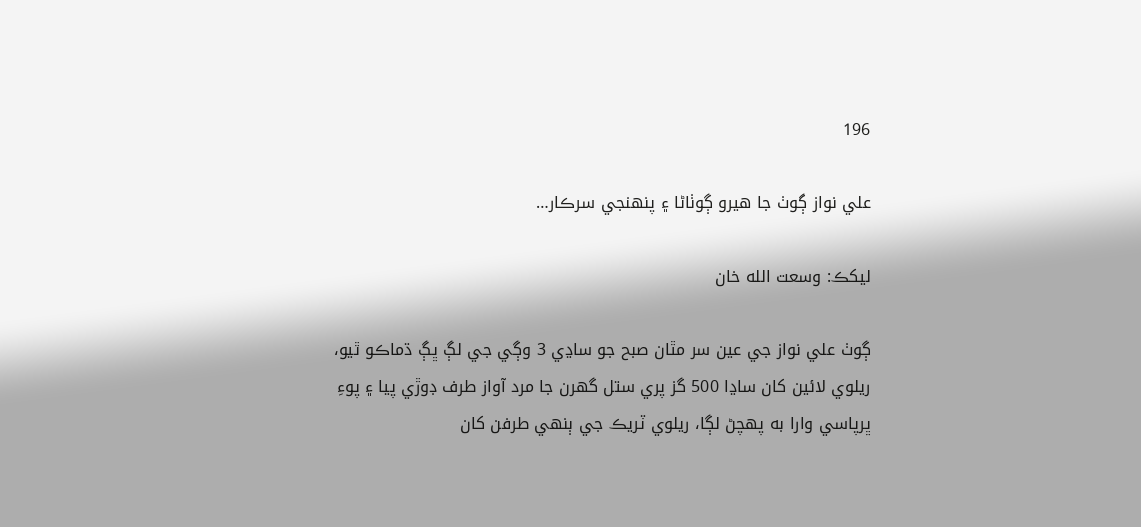196

علي نواز ڳوٺ جا هيرو ڳوٺاڻا ۽ پنهنجي سرڪار…

ليکڪ: وسعت الله خان

ڳوٺ علي نواز جي عين سر مٿان صبح جو ساڍي 3 وڳي جي لڳ ڀڳ ڌماڪو ٿيو، ريلوي لائين کان ساڍا 500 گز پري ستل گهرن جا مرد آواز طرف ڊوڙي پيا ۽ پوءِ ڀرپاسي وارا به پهچڻ لڳا، ريلوي ٽريڪ جي ٻنهي طرفن کان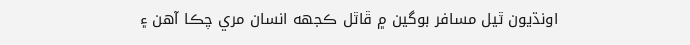اونڌيون ٿيل مسافر بوگين ۾ ڦاٿل ڪجهه انسان مري چڪا آهن ۽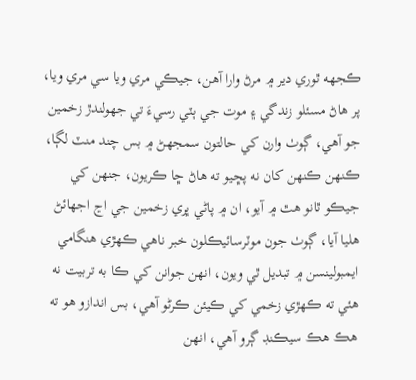ڪجهه ٿوري دير ۾ مرڻ وارا آهن، جيڪي مري ويا سي مري ويا، پر هاڻ مسئلو زندگي ۽ موت جي ٻٽي رسيءَ تي جهولندڙ زخمين جو آهي، ڳوٺ وارن کي حالتون سمجهڻ ۾ بس چند منٽ لڳا، ڪنهن ڪنهن کان نه پڇيو ته هاڻ ڇا ڪريون، جنهن کي جيڪو ٿانو هٿ ۾ آيو، ان ۾ پاڻي ڀري زخمين جي اڃ اجهائڻ هليا آيا، ڳوٺ جون موٽرسائيڪلون خبر ناهي ڪهڙي هنگامي ايمبولينسن ۾ تبديل ٿي ويون، انهن جوانن کي ڪا به تربيت نه هئي ته ڪهڙي زخمي کي ڪيئن ڪرڻو آهي، بس اندازو هو ته هڪ هڪ سيڪنڊ ڳرو آهي، انهن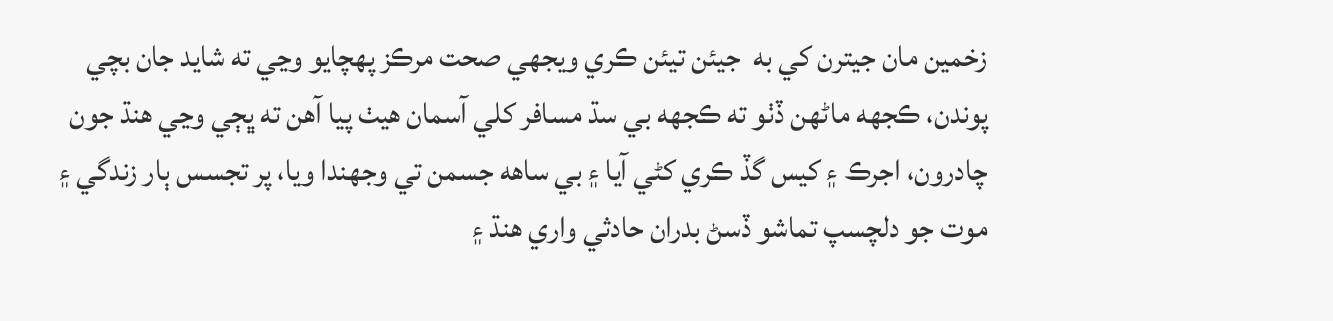زخمين مان جيترن کي به  جيئن تيئن ڪري ويجهي صحت مرڪز پهچايو وڃي ته شايد جان بچي پوندن، ڪجهه ماڻهن ڏٺو ته ڪجهه بي سڌ مسافر کلي آسمان هيٺ پيا آهن ته ڀڄي وڃي هنڌ جون چادرون، اجرڪ ۽ کيس گڏ ڪري کڻي آيا ۽ بي ساهه جسمن تي وجهندا ويا، پر تجسس ٻار زندگي ۽ موت جو دلچسپ تماشو ڏسڻ بدران حادثي واري هنڌ ۽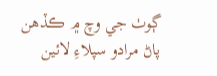ڳوٺ جي وچ ۾ ڪڏهن پاڻ مرادو سپلاءِ لائين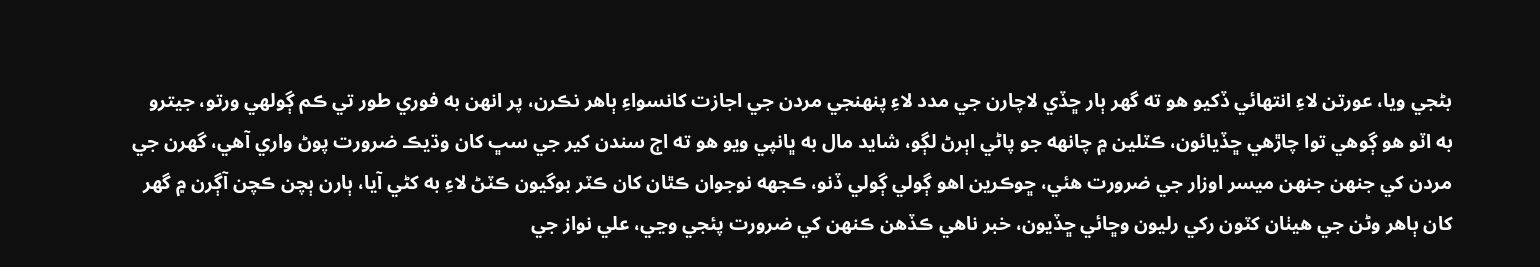بڻجي ويا، عورتن لاءِ انتهائي ڏکيو هو ته گهر ٻار ڇڏي لاچارن جي مدد لاءِ پنهنجي مردن جي اجازت کانسواءِ ٻاهر نڪرن، پر انهن به فوري طور تي ڪم ڳولهي ورتو، جيترو به اٽو هو ڳوهي توا چاڙهي ڇڏيائون، ڪٽلين ۾ چانهه جو پاڻي اٻرڻ لڳو، شايد مال به ڀانپي ويو هو ته اڄ سندن کير جي سڀ کان وڌيڪ ضرورت پوڻ واري آهي، گهرن جي مردن کي جنهن جنهن ميسر اوزار جي ضرورت هئي، ڇوڪرين اهو ڳولي ڳولي ڏنو، ڪجهه نوجوان ڪٿان کان ڪٽر بوگيون ڪٽڻ لاءِ به کڻي آيا، ٻارن ٻچن ڪچن آڳرن ۾ گهر کان ٻاهر وڻن جي هيٺان کٽون رکي رليون وڇائي ڇڏيون، خبر ناهي ڪڏهن ڪنهن کي ضرورت پئجي وڃي، علي نواز جي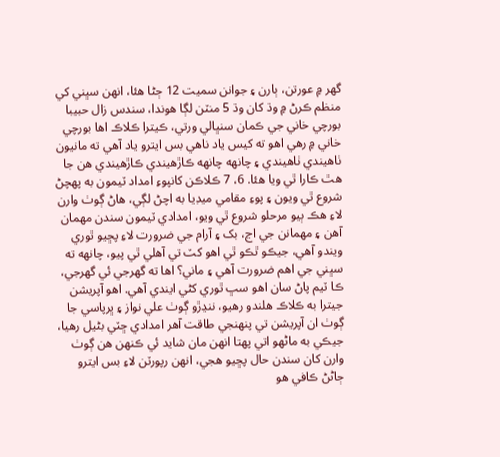گهر ۾ عورتن، ٻارن ۽ جوانن سميت 12 ڄڻا هئا، انهن سڀني کي منظم ڪرڻ ۾ وڌ کان وڌ 5 منٽن لڳا هوندا، سندس زال حبيبا بورچي خاني جي ڪمان سنڀالي ورتي، ڪيترا ڪلاڪ اها بورچي خاني ۾ رهي اهو ته کيس ياد ناهي بس ايترو ياد آهي ته مانيون ٺاهيندي ٺاهيندي ۽ چانهه چانهه ڪاڙهيندي ڪاڙهيندي هن جا هٿ ڪارا ٿي ويا هئا. 6، 7 ڪلاڪن کانپوءِ امداد ٽيمون به پهچڻ شروع ٿي ويون ۽ پوءِ مقامي ميڊيا به اچڻ لڳي، هاڻ ڳوٺ وارن لاءِ هڪ ٻيو مرحلو شروع ٿي ويو، امدادي ٽيمون سندن مهمان آهن ۽ مهمانن جي اڃ، بک ۽ آرام جي ضرورت لاءِ پڇيو ٿوري ويندو آهي، جيڪو ٿڪو ٿي اهو کٽ تي آهلي ٿي پيو، چانهه ته سڀني جي اهم ضرورت آهي ۽ ماني؟ اها ته گهرجي ئي گهرجي، ڪا ٽيم پاڻ سان اهو سڀ ٿوري کڻي ايندي آهي. اهو آپريشن جيترا به ڪلاڪ هلندو رهيو، ننڍڙو ڳوٺ علي نواز ۽ ڀرپاسي جا ڳوٺ ان آپريشن تي پنهنجي طاقت آهر امدادي ڇٽي بڻيل رهيا، جيڪي به ماڻهو اتي پهتا انهن مان شايد ئي ڪنهن هن ڳوٺ وارن کان سندن حال پڇيو هجي، انهن رپورٽن لاءِ بس ايترو ڄاڻڻ ڪافي هو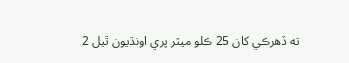ته ڏهرڪي کان 25 ڪلو ميٽر پري اونڌيون ٿيل 2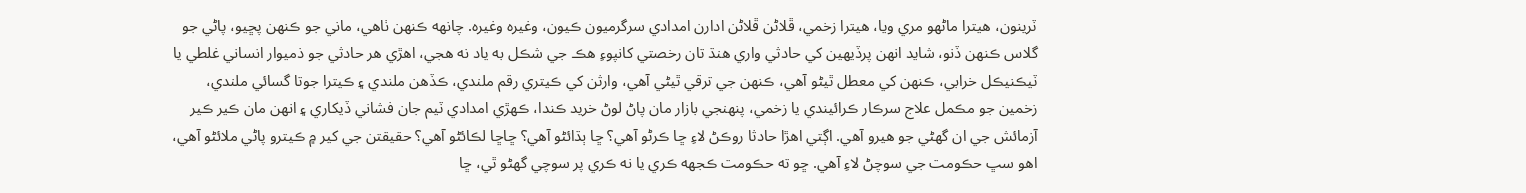ٽرينون، هيترا ماڻهو مري ويا، هيترا زخمي، ڦلاڻن ڦلاڻن ادارن امدادي سرگرميون ڪيون، وغيره وغيره. چانهه ڪنهن ٺاهي، ماني جو ڪنهن پڇيو، پاڻي جو گلاس ڪنهن ڏنو، شايد انهن پرڏيهين کي حادثي واري هنڌ تان رخصتي کانپوءِ هڪ جي شڪل به ياد نه هجي، اهڙي هر حادثي جو ذميوار انساني غلطي يا ٽيڪنيڪل خرابي، ڪنهن کي معطل ٿيڻو آهي، ڪنهن جي ترقي ٿيڻي آهي، وارثن کي ڪيتري رقم ملندي، ڪڏهن ملندي ۽ ڪيترا جوتا گسائي ملندي، زخمين جو مڪمل علاج سرڪار ڪرائيندي يا زخمي، پنهنجي بازار مان پاڻ لوڻ خريد ڪندا، ڪهڙي امدادي ٽيم جان فشاني ڏيکاري ۽ انهن مان ڪير ڪير آزمائش جي ان گهڻي جو هيرو آهي. اڳتي اهڙا حادثا روڪڻ لاءِ ڇا ڪرڻو آهي؟ ڇا ٻڌائڻو آهي؟ ڇاڇا لڪائڻو آهي؟ حقيقتن جي کير ۾ ڪيترو پاڻي ملائڻو آهي، اهو سڀ حڪومت جي سوچڻ لاءِ آهي. ڇو ته حڪومت ڪجهه ڪري يا نه ڪري پر سوچي گهڻو ٿي، ڇا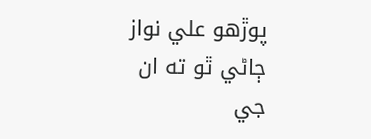پوڙهو علي نواز ڄاڻي ٿو ته ان جي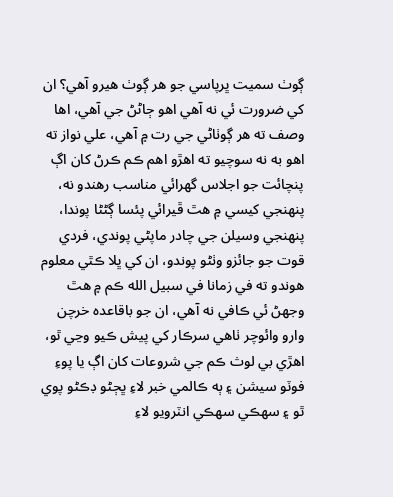ڳوٺ سميت ڀرپاسي جو هر ڳوٺ هيرو آهي؟ ان کي ضرورت ئي نه آهي اهو ڄاڻڻ جي آهي، اها وصف ته هر ڳوٺاڻي جي رت ۾ آهي، علي نواز ته اهو به نه سوچيو ته اهڙو اهم ڪم ڪرڻ کان اڳ پنچائت جو اجلاس گهرائي مناسب رهندو نه، پنهنجي کيسي ۾ هٿ ڦيرائي پئسا ڳڻڻا پوندا، پنهنجي وسيلن جي چادر ماپڻي پوندي، فردي قوت جو جائزو وٺڻو پوندو، ان کي ڀلا ڪٿي معلوم هوندو ته في زمانا في سبيل الله ڪم ۾ هٿ وجهڻ ئي ڪافي نه آهي، ان جو باقاعده خرچن وارو وائوچر ٺاهي سرڪار کي پيش ڪيو وڃي ٿو، اهڙي بي لوث ڪم جي شروعات کان اڳ يا پوءِ فوٽو سيشن ۽ ٻه ڪالمي خبر لاءِ ڀڄڻو ڊڪڻو پوي ٿو ۽ سهڪي سهڪي انٽرويو لاءِ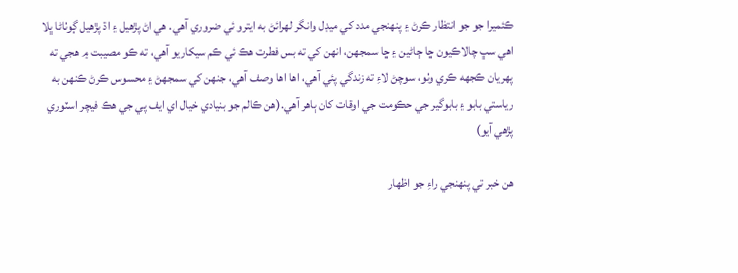ڪئميرا جو جو انتظار ڪرڻ ۽ پنهنجي مدد کي ميڊل وانگر لهرائڻ به ايترو ئي ضروري آهي. هي اڻ پڙهيل ۽ اڌ پڙهيل ڳوٺاڻا ڀلا اهي سڀ چالاڪيون ڇا ڄاڻين ۽ ڇا سمجهن، انهن کي ته بس فطرت هڪ ئي ڪم سيکاريو آهي، ته ڪو مصيبت ۾ هجي ته پهريان ڪجهه ڪري وٺو، سوچڻ لاءِ ته زندگي پئي آهي، اها اها وصف آهي، جنهن کي سمجهڻ ۽ محسوس ڪرڻ ڪنهن به رياستي بابو ۽ بابوگير جي حڪومت جي اوقات کان ٻاهر آهي.(هن ڪالم جو بنيادي خيال اي ايف پي جي هڪ فيچر اسٽوري پڙهي آيو)

هن خبر تي پنهنجي راءِ جو اظهار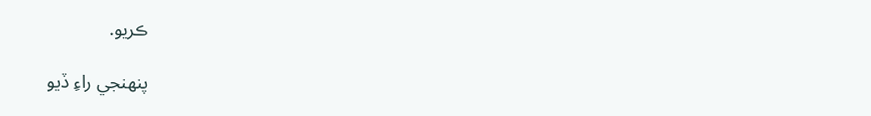ڪريو.

پنهنجي راءِ ڏيو